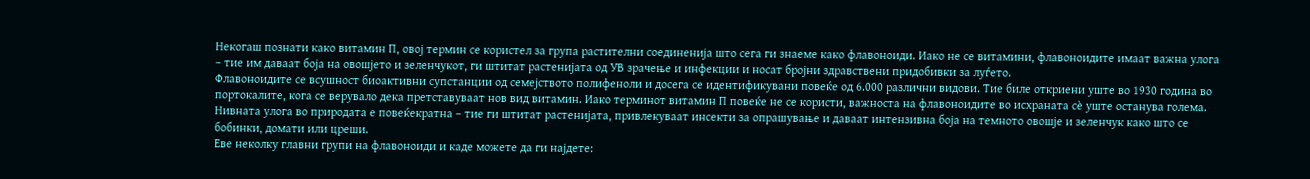Некогаш познати како витамин П, овој термин се користел за група растителни соединенија што сега ги знаеме како флавоноиди. Иако не се витамини, флавоноидите имаат важна улога – тие им даваат боја на овошјето и зеленчукот, ги штитат растенијата од УВ зрачење и инфекции и носат бројни здравствени придобивки за луѓето.
Флавоноидите се всушност биоактивни супстанции од семејството полифеноли и досега се идентификувани повеќе од 6.000 различни видови. Тие биле откриени уште во 1930 година во портокалите, кога се верувало дека претставуваат нов вид витамин. Иако терминот витамин П повеќе не се користи, важноста на флавоноидите во исхраната сè уште останува голема.
Нивната улога во природата е повеќекратна – тие ги штитат растенијата, привлекуваат инсекти за опрашување и даваат интензивна боја на темното овошје и зеленчук како што се бобинки, домати или цреши.
Еве неколку главни групи на флавоноиди и каде можете да ги најдете: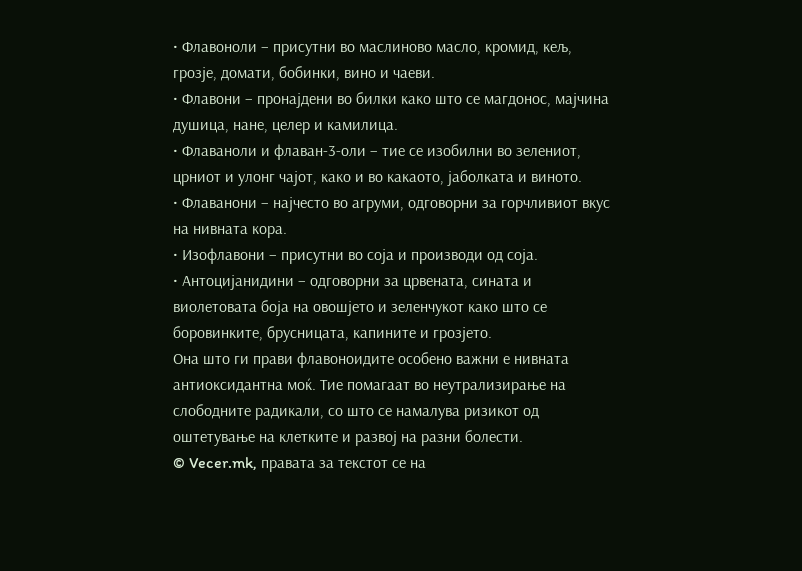• Флавоноли – присутни во маслиново масло, кромид, кељ, грозје, домати, бобинки, вино и чаеви.
• Флавони – пронајдени во билки како што се магдонос, мајчина душица, нане, целер и камилица.
• Флаваноли и флаван-3-оли – тие се изобилни во зелениот, црниот и улонг чајот, како и во какаото, јаболката и виното.
• Флаванони – најчесто во агруми, одговорни за горчливиот вкус на нивната кора.
• Изофлавони – присутни во соја и производи од соја.
• Антоцијанидини – одговорни за црвената, сината и виолетовата боја на овошјето и зеленчукот како што се боровинките, брусницата, капините и грозјето.
Она што ги прави флавоноидите особено важни е нивната антиоксидантна моќ. Тие помагаат во неутрализирање на слободните радикали, со што се намалува ризикот од оштетување на клетките и развој на разни болести.
© Vecer.mk, правата за текстот се на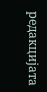редакцијата